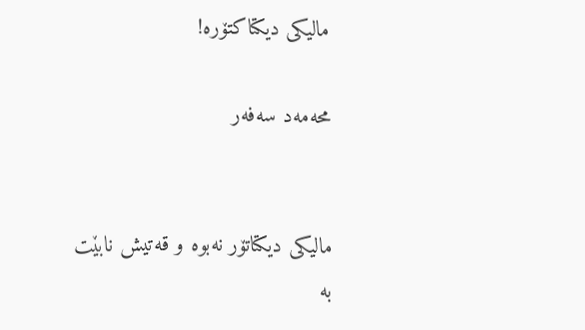مالیکی دیکتاکتۆره‌!

محه‌مه‌د سه‌فه‌ر


مالیكی دیكتاتۆر نه‌بوه‌ و قه‌تیش نابێت به‌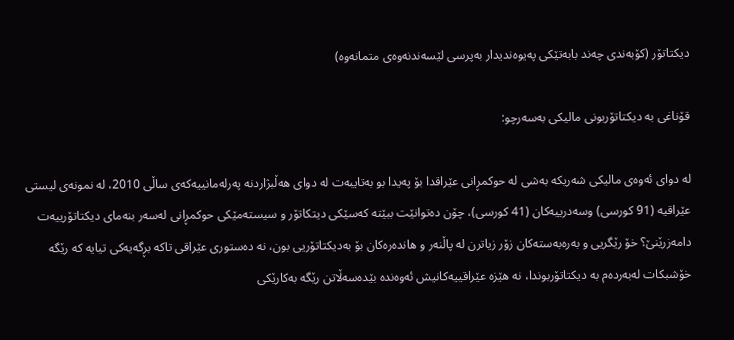دیكتاتۆر (كۆبه‌ندی چه‌ند بابه‌تێكی په‌یوه‌ندیدار به‌پرسی لێسه‌ندنه‌وه‌ی متمانه‌وه‌)

قۆناغی به‌ دیكتاتۆربونی مالیكی به‌سه‌رچو:

له‌ دوای ئه‌وه‌ی مالیكی شه‌ریكه‌ به‌شی له‌ حوكمڕانی عێراقدا بۆ په‌یدا بو به‌تایبه‌ت له‌ دوای هه‌ڵبژاردنه‌ په‌رله‌مانییه‌كه‌ی ساڵی 2010، له‌ نمونه‌ی لیستی عێراقیه‌ (91 كورسی) وسه‌درییه‌كان (41 كورسی)، چۆن ده‌توانێت ببێته‌ كه‌سێكی دیتكاتۆر و سیسته‌مێكی حوكمڕانی له‌سه‌ر بنه‌مای دیكتاتۆرییه‌ت دامه‌زرێنێ؟ خۆ رێگریی و به‌ره‌به‌سته‌كان زۆر زیاترن له‌ پاڵنه‌ر و هانده‌ره‌كان بۆ به‌دیكتاتۆریی بون، نه‌ ده‌ستوری عێراقی تاكه‌ بڕگه‌یه‌كی تیایه‌ كه‌ رێگه‌ خۆشبكات له‌به‌رده‌م به‌ دیكتاتۆربوندا، نه‌ هێزه‌ عێراقییه‌كانیش ئه‌وه‌نده‌ بێده‌سه‌ڵاتن رێگه‌ به‌كارێكی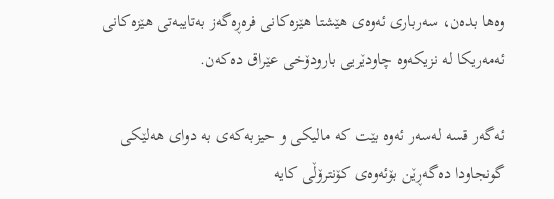وه‌ها بده‌ن، سه‌رباری ئه‌وه‌ی هێشتا هێزه‌كانی فره‌ڕه‌گه‌ز به‌تایبه‌تی هێزه‌كانی ئه‌مه‌ریكا له‌ نزیكه‌وه‌ چاودێریی بارودۆخی عێراق ده‌كه‌ن.

ئه‌گه‌ر قسه‌ له‌سه‌ر ئه‌وه‌ بێت كه‌ مالیكی و حیزبه‌كه‌ی به‌ دوای هه‌لێكی گونجاودا ده‌گه‌ڕێن بۆئه‌وه‌ی كۆنترۆڵی كایه‌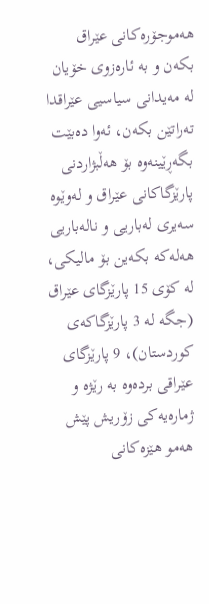هه‌موجۆره‌كانی عێراق بكه‌ن و به‌ ئاره‌زوی خۆیان له‌ مه‌یدانی سیاسیی عێراقدا ته‌راتێن بكه‌ن، ئه‌وا ده‌بێت بگه‌ڕێینه‌وه‌ بۆ هه‌ڵبژاردنی پارێزگاكانی عێراق و له‌وێوه‌ سه‌یری له‌باریی و ناله‌باریی هه‌له‌كه‌ بكه‌ین بۆ مالیكی، له‌ كۆی 15 پارێزگای عێراق (جگه‌ له‌ 3 پارێزگاكه‌ی كوردستان)، 9 پارێزگای عێراقی برده‌وه‌ به‌ رێژه‌ و ژماره‌یه‌كی زۆریش پێش هه‌مو هێزه‌كانی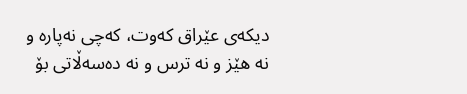دیكه‌ی عێراق كه‌وت، كه‌چی نه‌پاره‌ و نه‌ هێز و نه‌ ترس و نه‌ ده‌سه‌ڵاتی بۆ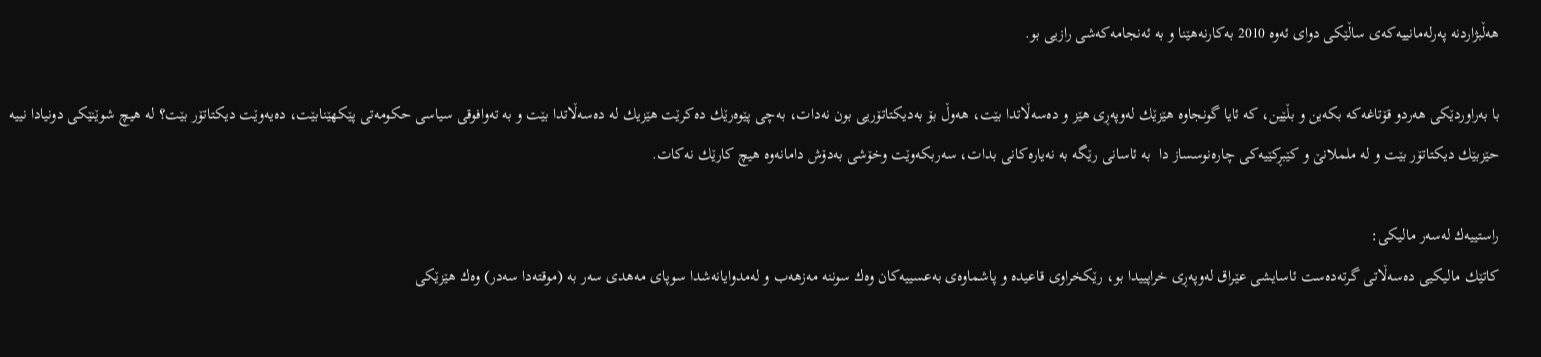هه‌ڵبژاردنه‌ په‌رله‌مانییه‌كه‌ی ساڵێكی دوای ئه‌وه‌ 2010 به‌كارنه‌هێنا و به‌ ئه‌نجامه‌كه‌شی رازیی بو.

با به‌راوردێكی هه‌ردو قۆتاغه‌كه‌ بكه‌ین و بڵێین، كه‌ ئایا گونجاوه‌ هێزێك له‌وپه‌ڕی هێز و ده‌سه‌ڵاتدا بێت، هه‌وڵ بۆ به‌دیكتاتۆریی بون نه‌دات، به‌چی پێوه‌رێك ده‌كرێت هێزیك له‌ ده‌سه‌ڵاتدا بێت و به‌ ته‌وافوقی سیاسی حكومه‌تی پێكهێنابێت، ده‌یه‌وێت دیكتاتۆر بێت؟ له‌ هیچ شوێنێكی دونیادا نییه‌ حێزبێك دیكتاتۆر بێت و له‌ ململانێ و كێبڕكێیه‌كی چاره‌نوسساز دا  به‌ ئاسانی رێگه‌ به‌ نه‌یاره‌كانی بدات، سه‌ربكه‌وێت وخۆشی به‌دۆش دامانه‌وه‌ هیچ كارێك نه‌كات.

راستییه‌ك له‌سه‌ر مالیكی:
كاتێك مالیكیی ده‌سه‌ڵاتی گرته‌ده‌ست ئاسایشی عێراق له‌وپه‌ڕی خراپییدا بو، رێكخراوی قاعیده‌ و پاشماوه‌ی به‌عسییه‌كان وه‌ك سوننه‌ مه‌زهه‌ب و له‌مدوایانه‌شدا سوپای مه‌هدی سه‌ر به‌ (موقته‌دا سه‌در) وه‌ك هێزێكی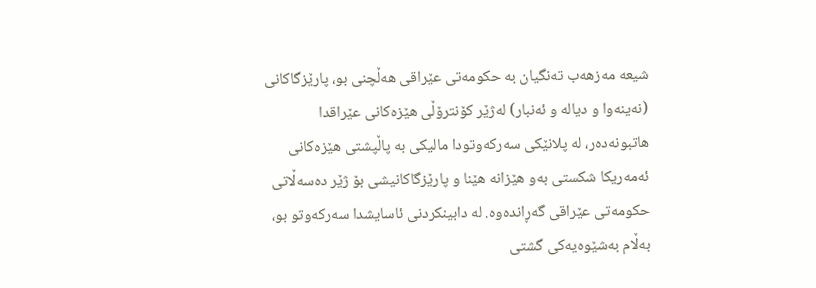شیعه‌ مه‌زهه‌ب ته‌نگیان به‌ حكومه‌تی عێراقی هه‌ڵچنی بو، پارێزگاكانی (نه‌ینه‌وا و دیاله‌ و ئه‌نبار) له‌ژێر كۆنترۆڵی هێزه‌كانی عێراقدا هاتبونه‌ده‌ر، له‌ پلانێكی سه‌ركه‌وتودا مالیكی به‌ پاڵپشتی هێزه‌كانی ئه‌مه‌ریكا شكستی به‌و هێزانه‌ هێنا و پارێزگاكانیشی بۆ ژێر ده‌سه‌ڵاتی حكومه‌تی عێراقی گه‌ڕانده‌وه‌. له‌ دابینكردنی ئاسایشدا سه‌ركه‌وتو بو، به‌ڵام به‌شێوه‌یه‌كی گشتی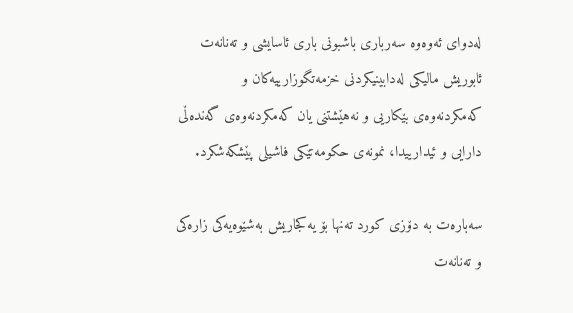له‌دوای ئه‌وه‌وه‌ سه‌رباری باشبونی باری ئاسایشی و ته‌نانه‌ت ئابوریش مالیكی له‌دابینیكردنی خزمه‌تگوزارییه‌كان و كه‌مكردنه‌وه‌ی بێكاریی و نه‌هێشتنی یان كه‌مكردنه‌وه‌ی گه‌نده‌ڵی دارایی و ئیدارییدا، نمونه‌ی حكومه‌تێكی فاشیلی پێشكه‌شكرد.

سه‌باره‌ت به‌ دۆزی كورد ته‌نها بۆ یه‌كجاریش به‌شێوه‌یه‌كی زاره‌كی  و ته‌نانه‌ت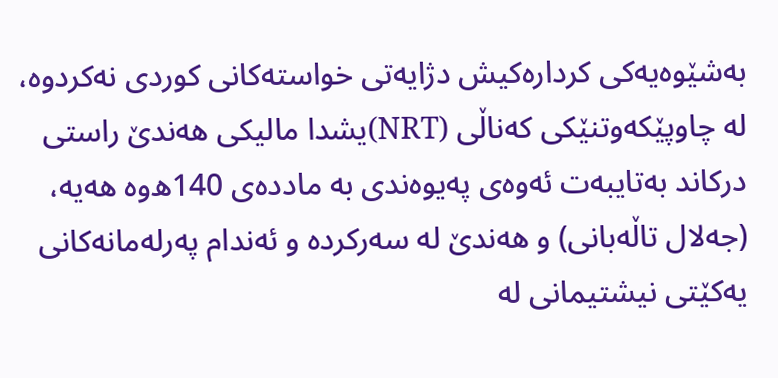به‌شێوه‌یه‌كی كرداره‌كیش دژایه‌تی خواسته‌كانی كوردی نه‌كردوه‌، له‌ چاوپێكه‌وتنێكی كه‌ناڵی (NRT)یشدا مالیكی هه‌ندێ راستی دركاند به‌تایبه‌ت ئه‌وه‌ی په‌یوه‌ندی به‌ مادده‌ی 140ه‌وه‌ هه‌یه‌، (جه‌لال تاڵه‌بانی) و هه‌ندێ له‌ سه‌ركرده‌ و ئه‌ندام په‌رله‌مانه‌كانی یه‌كێتی نیشتیمانی له‌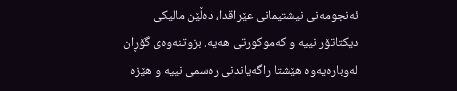ئه‌نجومه‌نی نیشتیمانی عێراقدا، ده‌ڵێن مالیكی دیكتاتۆر نییه‌ و كه‌موكورتی هه‌یه‌. بزوتنه‌وه‌ی گۆڕان له‌وباره‌یه‌وه‌ هێشتا راگه‌یاندنی ره‌سمی نییه‌ و هێزه‌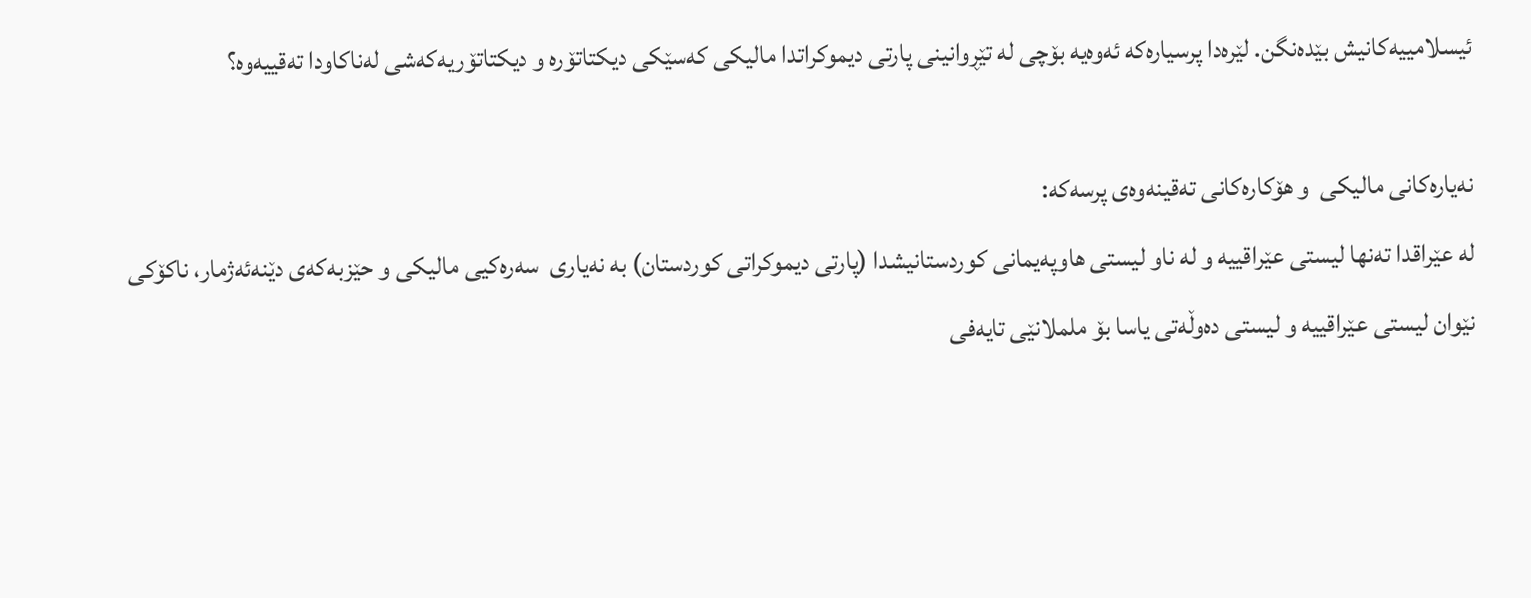ئیسلامییه‌كانیش بێده‌نگن. لێره‌دا پرسیاره‌كه‌ ئه‌وه‌یه‌ بۆچی له‌ تێڕوانینی پارتی دیموكراتدا مالیكی كه‌سێكی دیكتاتۆره‌ و دیكتاتۆریه‌كه‌شی له‌ناكاودا ته‌قییه‌وه‌؟

نه‌یاره‌كانی مالیكی  و هۆكاره‌كانی ته‌قینه‌وه‌ی پرسه‌كه‌:
له‌ عێراقدا ته‌نها لیستی عێراقییه‌ و له‌ ناو لیستی هاوپه‌یمانی كوردستانیشدا (پارتی دیموكراتی كوردستان) به‌ نه‌یاری  سه‌ره‌كیی مالیكی و حێزبه‌كه‌ی دێنه‌ئه‌ژمار، ناكۆكی نێوان لیستی عێراقییه‌ و لیستی ده‌وڵه‌تی یاسا بۆ ململانێی تایه‌فی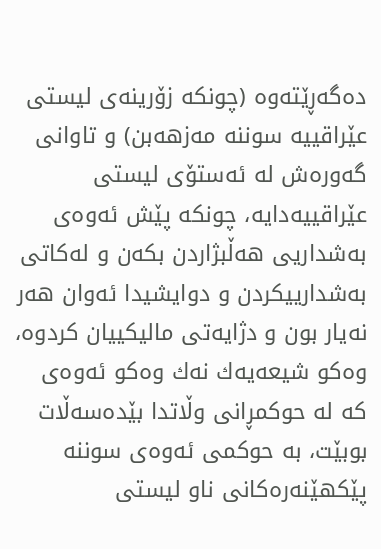ده‌گه‌ڕێته‌وه ‌(چونكه‌ زۆرینه‌ی لیستی عێراقییه‌ سوننه‌ مه‌زهه‌بن) و تاوانی گه‌وره‌ش له‌ ئه‌ستۆی لیستی عێراقییه‌دایه‌، چونكه‌ پێش ئه‌وه‌ی به‌شداریی هه‌ڵبژاردن بكه‌ن و له‌كاتی به‌شدارییكردن و دوایشیدا ئه‌وان هه‌ر نه‌یار بون و دژایه‌تی مالیكییان كردوه،‌ وه‌كو شیعه‌یه‌ك نه‌ك وه‌كو ئه‌وه‌ی كه‌ له‌ حوكمڕانی وڵاتدا بێده‌سه‌ڵات بوبێت، به‌ حوكمی ئه‌وه‌ی سوننه‌ پێكهێنه‌ره‌كانی ناو لیستی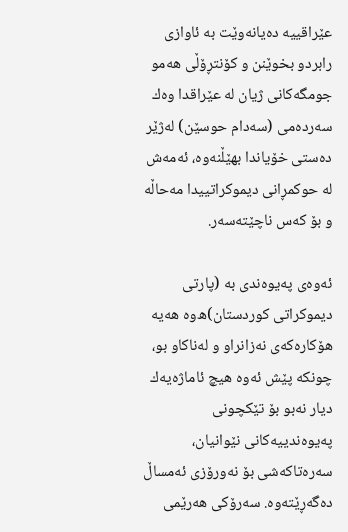عێراقییه‌ ده‌یانه‌وێت به‌ ئاوازی رابردو بخوێنن و كۆنتڕۆڵی هه‌مو جومگه‌كانی ژیان له‌ عێراقدا وه‌ك سه‌رده‌می (سه‌دام حوسێن) له‌ژێر ده‌ستی خۆیاندا بهێڵنه‌وه‌، ئه‌مه‌ش له‌ حوكمڕانی دیموكراتییدا مه‌حاڵه‌ و بۆ كه‌س ناچێته‌سه‌ر.

ئه‌وه‌ی په‌یوه‌ندی به‌ (پارتی دیموكراتی كوردستان)ه‌وه‌ هه‌یه‌ هۆكاره‌كه‌ی نه‌زانراو و له‌ناكاو بو، چونكه‌ پێش ئه‌وه‌ هیچ ئاماژه‌یه‌ك دیار نه‌بو بۆ تێكچونی په‌یوه‌ندییه‌كانی نێوانیان، سه‌ره‌تاكه‌شی بۆ نه‌ورۆزی ئه‌مساڵ ده‌گه‌ڕێته‌وه‌. سه‌رۆكی هه‌رێمی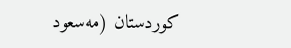كوردستان (مه‌سعود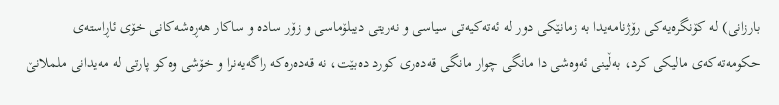بارزانی) له‌ كۆنگره‌یه‌كی رۆژنامه‌یدا به‌ زمانێكی دور له‌ ئه‌ته‌كیه‌تی سیاسی و نه‌ریتی دیبلۆماسی و زۆر ساده‌ و ساكار هه‌ڕه‌شه‌كانی خۆی ئاڕاسته‌ی حكومه‌ته‌كه‌ی مالیكی كرد، به‌ڵینی ئه‌وه‌شی دا مانگی چوار مانگی قه‌ده‌ری كورد ده‌بێت، نه‌ قه‌ده‌ره‌كه‌ راگه‌یه‌نرا و خۆشی وه‌كو پارتی له‌ مه‌یدانی ململانێ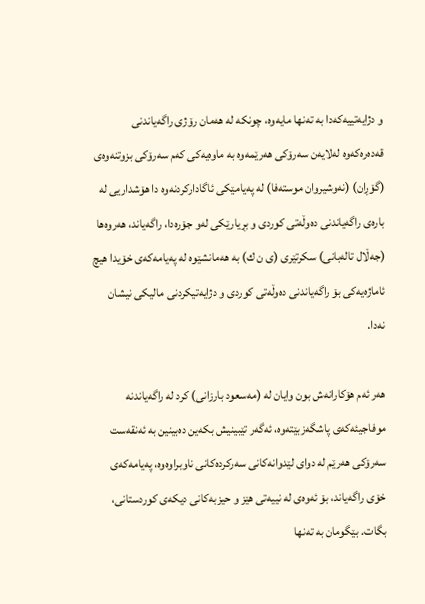و دژایه‌تییه‌كه‌دا به‌ ته‌نها مایه‌وه‌، چونكه‌ له‌ هه‌مان رۆژی راگه‌یاندنی قه‌ده‌ره‌كه‌وه‌ له‌لایه‌ن سه‌رۆكی هه‌رێمه‌وه‌ به‌ ماوه‌یه‌كی كه‌م سه‌رۆكی بزوتنه‌وه‌ی (گۆڕان) (نه‌وشیروان موسته‌فا) له‌ په‌یامێكی ئاگاداركردنه‌وه‌ دا هۆشداریی له‌ باره‌ی راگه‌یاندنی ده‌وڵه‌تی كوردی و بڕیارێكی له‌و جۆره‌دا، راگه‌یاند، هه‌روه‌ها (جه‌ڵال تاله‌بانی) سكرتێری (ی ن ك) به‌ هه‌مانشێوه‌ له‌ په‌یامه‌كه‌ی خۆیدا هیچ ئاماژه‌یه‌كی بۆ راگه‌یاندنی ده‌وڵه‌تی كوردی و دژایه‌تیكردنی مالیكی نیشان نه‌دا.

هه‌ر ئه‌م هۆكارانه‌ش بون وایان له‌ (مه‌سعود بارزانی) كرد له‌ راگه‌یاندنه‌ موفاجیئه‌كه‌ی پاشگه‌زبێته‌وه‌، ئه‌گه‌ر تێبینیش بكه‌ین ده‌بینین به‌ ئه‌نقه‌ست سه‌رۆكی هه‌رێم له‌ دوای لێدوانه‌كانی سه‌ركرده‌كانی ناوبراوه‌وه‌، په‌یامه‌كه‌ی خۆی راگه‌یاند، بۆ ئه‌وه‌ی له‌ نییه‌تی هێز و حیزبه‌كانی دیكه‌ی كوردستانی، بگات. بێگومان به‌ ته‌نها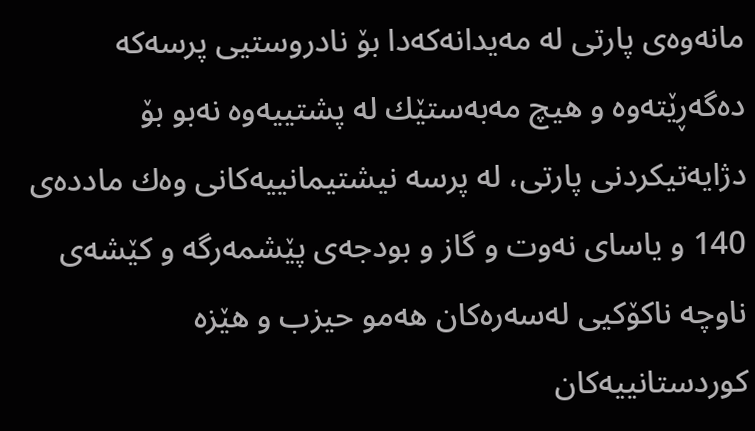مانه‌وه‌ی پارتی له‌ مه‌یدانه‌كه‌دا بۆ نادروستیی پرسه‌كه‌ ده‌گه‌ڕێته‌وه‌ و هیچ مه‌به‌ستێك له‌ پشتییه‌وه‌ نه‌بو بۆ دژایه‌تیكردنی پارتی، له‌ پرسه‌ نیشتیمانییه‌كانی وه‌ك مادده‌ی 140 و یاسای نه‌وت و گاز و بودجه‌ی پێشمه‌رگه‌ و كێشه‌ی ناوچه‌ ناكۆكیی له‌سه‌ره‌كان هه‌مو حیزب و هێزه‌ كوردستانییه‌كان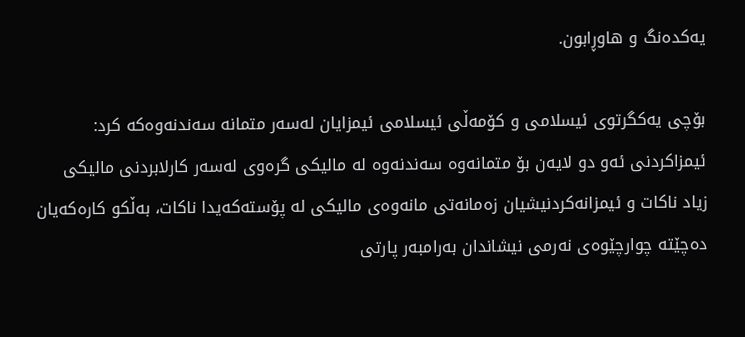یه‌كده‌نگ و هاوڕابون.

بۆچی یه‌كگرتوی ئیسلامی و كۆمه‌ڵی ئیسلامی ئیمزایان له‌سه‌ر متمانه‌ سه‌ندنه‌وه‌كه‌ كرد:
ئیمزاكردنی ئه‌و دو لایه‌ن بۆ متمانه‌وه‌ سه‌ندنه‌وه‌ له‌ مالیكی گره‌وی له‌سه‌ر كارلابردنی مالیكی زیاد ناكات و ئیمزانه‌كردنیشیان زه‌مانه‌تی مانه‌وه‌ی مالیكی له‌ پۆسته‌كه‌یدا ناكات، به‌ڵكو كاره‌كه‌یان ده‌چێته‌ چوارچێوه‌ی نه‌رمی نیشاندان به‌رامبه‌ر پارتی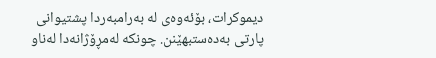دیموكرات، بۆئه‌وه‌ی له‌ به‌رامبه‌ردا پشتیوانی پارتی به‌ده‌ستبهێنن. چونكه‌ له‌مڕۆژانه‌دا له‌ناو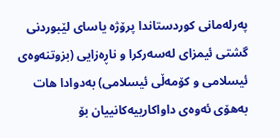په‌رله‌مانی كوردستاندا پرۆژه‌ یاسای لێبوردنی گشتی ئیمزای له‌سه‌ركرا و ناڕه‌زایی (بزوتنه‌وه‌ی ئیسلامی و كۆمه‌ڵی ئیسلامی) به‌دوادا هات به‌هۆی ئه‌وه‌ی داواكارییه‌كانییان بۆ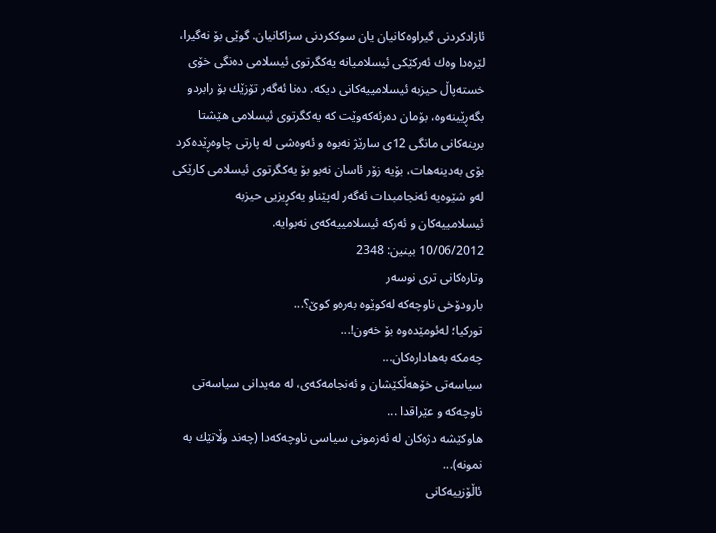ئازادكردنی گیراوه‌كانیان یان سوككردنی سزاكانیان. گوێی بۆ نه‌گیرا، لێره‌دا وه‌ك ئه‌ركێكی ئیسلامیانه‌ یه‌كگرتوی ئیسلامی ده‌نگی خۆی خسته‌پاڵ حیزبه‌ ئیسلامییه‌كانی دیكه‌. ده‌نا ئه‌گه‌ر تۆزێك بۆ رابردو بگه‌ڕێینه‌وه‌، بۆمان ده‌رئه‌كه‌وێت كه‌ یه‌كگرتوی ئیسلامی هێشتا برینه‌كانی مانگی 12ی سارێژ نه‌بوه‌ و ئه‌وه‌شی له‌ پارتی چاوه‌ڕێده‌كرد بۆی به‌دینه‌هات، بۆیه‌ زۆر ئاسان نه‌بو بۆ یه‌كگرتوی ئیسلامی كارێكی له‌و شێوه‌یه‌ ئه‌نجامبدات ئه‌گه‌ر له‌پێناو یه‌كڕیزیی حیزبه‌ ئیسلامییه‌كان و ئه‌ركه‌ ئیسلامییه‌كه‌ی نه‌بوایه‌.
10/06/2012 بینین: 2348
وتاره‌کانی تری نوسه‌ر
بارودۆخی ناوچه‌كه‌ له‌كوێوه‌ به‌ره‌و كوێ؟...
توركیا؛ له‌ئومێده‌وه‌ بۆ خه‌ون!...
چه‌مكه‌ به‌هاداره‌كان...
سیاسه‌تی خۆهه‌ڵكێشان و ئه‌نجامه‌كه‌ی، له‌ مه‌یدانی سیاسه‌تی ناوچه‌كه‌ و عێراقدا ...
هاوكێشه‌ دژه‌كان له‌ ئه‌زمونی سیاسی ناوچه‌كه‌دا (چه‌ند وڵاتێك به‌ نمونه‌)...
ئاڵۆزییه‌كانی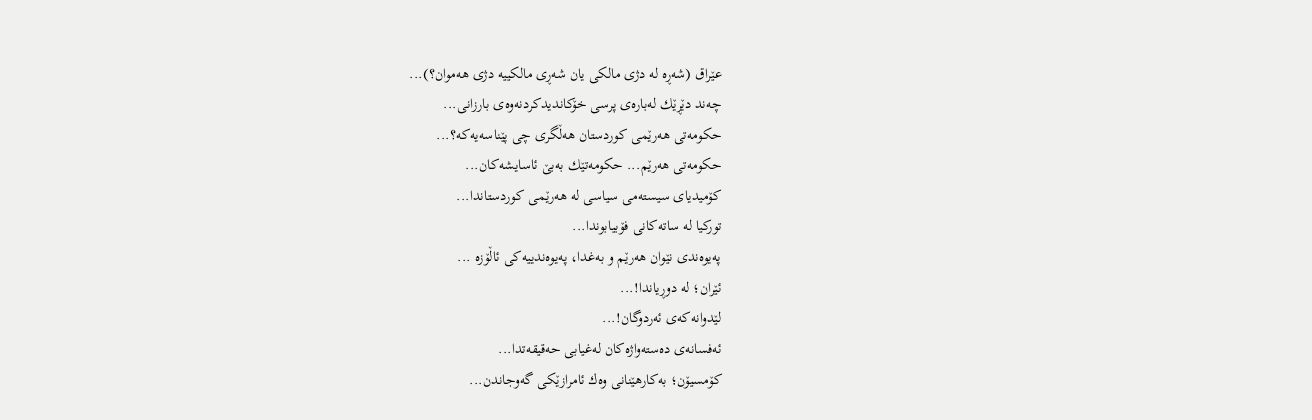عێراق (شه‌ڕه‌ له‌ دژی مالكی یان شه‌ڕی مالكییه‌ دژی هه‌موان؟)...
چه‌ند دێڕێك له‌باره‌ی پرسی خۆكاندیدكردنه‌وه‌ی بارزانی...
حكومه‌تی هه‌رێمی كوردستان هه‌ڵگری چی پێناسه‌یه‌كه‌؟...
حكومه‌تی هه‌رێم... حكومه‌تێك به‌بێ ئاسایشه‌كان...
كۆمیدیای سیسته‌می سیاسی له‌ هه‌رێمی كوردستاندا...
توركیا له‌ ساته‌كانی فۆبیابوندا...
په‌یوه‌ندی نێوان هه‌رێم و به‌غدا، په‌یوه‌ندییه‌كی ئاڵۆزه ...
ئێران؛ لە دوڕیاندا!...
لێدوانه‌كه‌ی ئه‌ردوگان!...
ئه‌فسانه‌ی ده‌سته‌واژه‌كان له‌غیابی حه‌قیقه‌تدا...
كۆمسیۆن؛ به‌كارهێنانی وه‌ك ئامرازێكی گه‌وجاندن...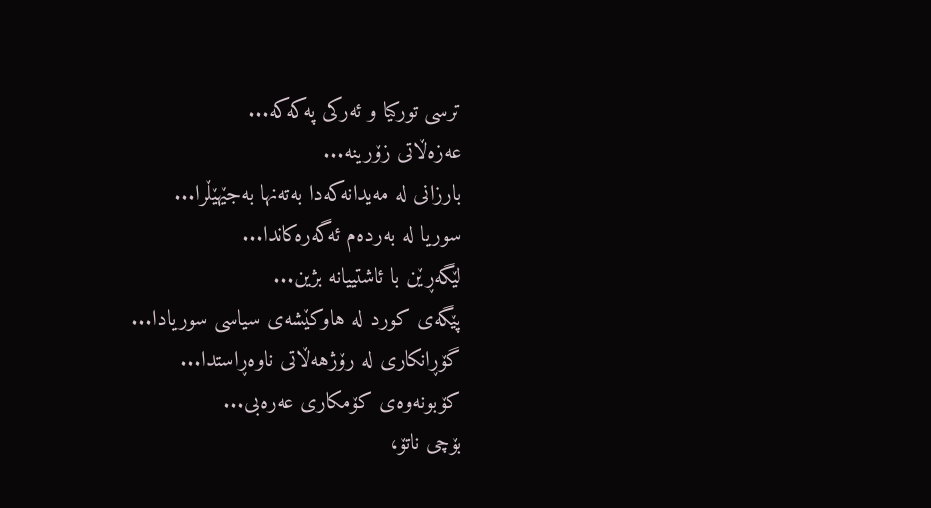ترسی توركیا و ئه‌ركی په‌كه‌كه‌...
عه‌زه‌ڵاتی زۆرینه‌...
بارزانی له‌ مه‌یدانه‌كه‌دا به‌ته‌نها به‌جێهێڵرا...
سوریا له‌ به‌رده‌م ئه‌گه‌ره‌كاندا...
لێگه‌ڕێن با ئاشتییانه‌ بژین...
پێگه‌ی كورد له‌ هاوكێشه‌ی سیاسی سوریادا...
گۆڕانکاری له‌ رۆژهه‌ڵاتی ناوه‌ڕاستدا...
كۆبونه‌وه‌ی كۆمكاری عه‌ره‌بی...
بۆچی ناتۆ،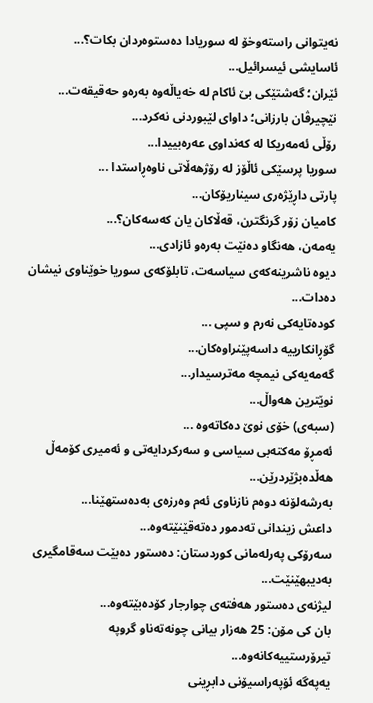نه‌یتوانی راسته‌وخۆ له‌ سوریادا ده‌ستوه‌ردان بكات؟...
ئاسایشی ئیسرائیل...
ئێران؛ گه‌شتێكی بێ ئاكام له‌ خه‌یاڵه‌وه‌ به‌ره‌و حه‌قیقه‌ت...
نێچیرڤان بارزانی؛ داوای لێبوردنی نه‌كرد...
رۆڵی ئه‌مه‌ریكا له‌ كه‌نداوی عه‌ره‌بییدا...
سوریا پرسێكی ئاڵۆز له‌ رۆژهه‌ڵاتی ناوه‌ڕاستدا ...
پارتی داڕێژه‌ری سیناریۆكان...
كامیان زۆر گرنگترن، قه‌ڵاكان یان كه‌سه‌كان؟...
یه‌مه‌ن، هه‌نگاو ده‌نێت به‌ره‌و ئازادی...
دیوه‌ ناشرینه‌كه‌ی سیاسه‌ت، تابلۆكه‌ی سوریا خوێناوی نیشان ده‌دات...
كوده‌تایه‌كی نه‌رم و سپی ...
گۆڕانكارییه‌ داسه‌پێنراوه‌كان...
گه‌مه‌یه‌كی نیمچه‌ مه‌ترسیدار...
نوێترین هه‌واڵ...
(سبەى) خۆى نوێ دەکاتەوە ...
ئه‌مڕۆ مه‌كته‌بی‌ سیاسی‌ و سه‌ركردایه‌تی‌ و ئه‌میری‌ كۆمه‌ڵ هەڵدەبژێردرێن...
به‌رشه‌لۆنه‌ دوه‌م نازناوی ئه‌م وه‌رزه‌ی به‌ده‌ستهێنا...
داعش زیندانی تەدمور دەتەقێنێتەوە...
سەرۆكی پەرلەمانی كوردستان: دەستور دەبێت سەقامگیری بەدیبهێنێت...
لیژنەی دەستور هەفتەی چوارجار كۆدەبێتەوە...
بان كی مۆن: 25 هەزار بیانی چونەتەناو گروپە تیرۆرستییەكانەوە...
یەپەگە ئۆپەراسیۆنی دابڕینی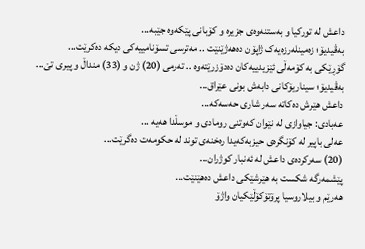داعش لە تورکیا و بەستنەوەی جزیرە و کۆبانی پێکەوە جێبە...
بەڤیدیۆ؛ زەمینلەرزەیەک ژاپۆن دەهەژێنێت .. مەترسی تسۆنامییەکی دیکە دەکرێت...
گۆڕێکی بە کۆمەڵی ئێزیدییەکان دەدۆزرێتەوە .. تەرمی (20) ژن و (33) منداڵ و پیری تێ...
بەڤیدیۆ؛ سیناریۆکانی دابەش بونی عێراق...
داعش هێرش دەکاتە سەر شاری حەسەکە...
عه‌بادی: جیاوازی له‌ نێوان کەوتنی رومادی و موسڵدا هه‌یه‌ ...
عەلی باپیر لە کۆنگرەی حیزبەکەیدا رەخنەی توند لە حکومەت دەگرێت...
(20) سه‌ركرده‌ی داعش لە ئەنبار کوژران...
پێشمەرگە شكست بە هێرشێكی داعش دەهێنێت...
هەرێم و بیلاروسیا پرۆتۆکۆڵێکیان واژۆ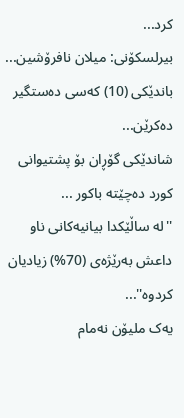کرد...
بیرلسكۆنی: میلان نافرۆشین...
باندێکی (10) کەسى دەستگیر دەکرێن...
شاندێکى گۆڕان بۆ پشتیوانی کورد دەچێتە باکور ...
''لە ساڵێکدا بیانیه‌كانی ناو داعش بەرێژەى (70%) زیادیان کردوە''...
یەک ملیۆن نەمام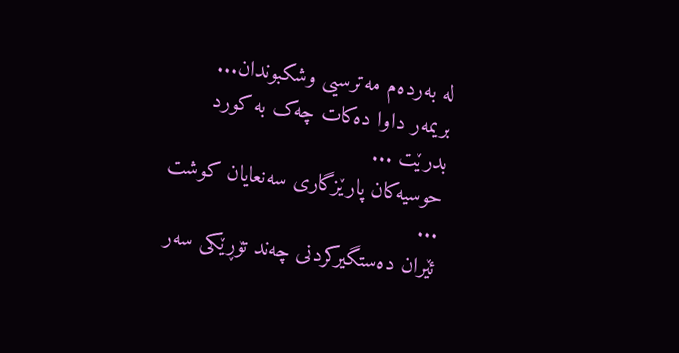لە بەردەم مەترسیی وشکبوندان...
بریمه‌ر داوا دەکات چەک بە کورد بدرێت ...
حوسیەکان پارێزگارى سەنعایان کوشت ...
ئێران دەستگیرکردنى چه‌ند تۆڕێكی‌ سه‌ر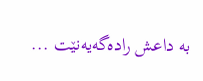به‌ داعش رادەگەیەنێت ...